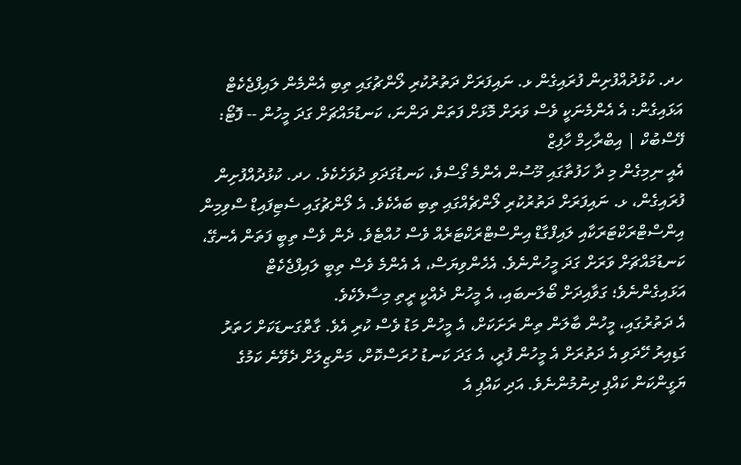ހދ. ކުޅުދުއްފުށިން ފުރައިގެން ޅ. ނައިފަރަށް ދަތުރުކުރި ލޯންޗުގައި ތިބި އެންމެން ލައިފްޖެކެޓް އަޅައިގެން: އެ އެންމެނަކީ ވެސް ވަރަށް މޮޅަށް ފަތަން ދަންނަ، ކަނޑުމައްޗަށް ގަދަ މީހުން -- ފޮޓޯ: ފޭސްބުކް | އިބްރާހިމް ހާފިޒް
އެއީ ނިމިގެން މި ދާ ހަފުތާގައި މޫސުން އެންމެ ގޯސްވެ، ކަނޑުގަދަވި ދުވަހެކެވެ. ހދ. ކުޅުދުއްފުށިން ފުރައިގެން، ޅ. ނައިފަރަށް ދަތުރުކުރި ލޯންޗެއްގައި ތިބި ބައެކެވެ. އެ ލޯންޗުގައި ސެޓިފައިޑް ސްވިމިން އިންސްޓްރަކްޓަރަކާއި ލައިފްގާޑް އިންސްޓްރަކްޓަރެއް ވެސް ހުއްޓެވެ. ދެން ވެސް ތިބީ ފަތަން އެނގޭ، ކަނޑުމައްޗަށް ވަރަށް ގަދަ މީހުންނެވެ. އެހެންވިޔަސް، އެ އެންމެ ވެސް ތިބީ ލައިފްޖެކެޓް އަޅައިގެންނެވެ؛ ގަވާއިދަށް ބޯލަނބައި، އެ މީހުން ދެއްކީ ރީތި މިސާލެކެވެ.
އެ ދަތުރުގައި، މީހުން ބާލަން ތިން ރަށަކަށް، އެ މީހުން މަޑު ވެސް ކުރި އެވެ. ގާތްގަނޑަކަށް ހަތަރު ގަޑިއިރު ހޭދަވި އެ ދަތުރަށް އެ މީހުން ފުރީ، އެ ގަދަ ކަނޑު ހުރަސްކޮށް، މަންޒިލަށް ދެވޭނެ ކަމުގެ ޔަގީންކަން ކައްޕި ދިނުމުންނެވެ. އަދި ކައްޕި އެ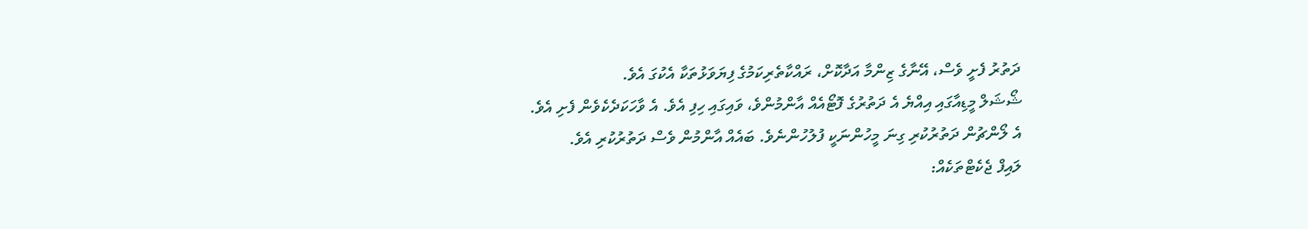ދަތުރު ފެށީ ވެސް، އޭނާގެ ޒިންމާ އަދާކޮށް، ރައްކާތެރިކަމުގެ ފިޔަވަޅުތަކާ އެކުގަ އެވެ.
ޝޯޝަލް މީޑިއާގައި އިއްޔެ އެ ދަތުރުގެ ފޮޓޯއެއް އާންމުންވެ، ވައިގައި ހިފި އެވެ. އެ ވާހަކަދެކެވެން ފެށި އެވެ.
އެ ލޯންޗުން ދަތުރުކުރި ގިނަ މީހުންނަކީ ފުލުހުންނެވެ. ބައެއް އާންމުން ވެސް ދަތުރުކުރި އެވެ.
ލައިފް ޖެކެޓްތަކެއް: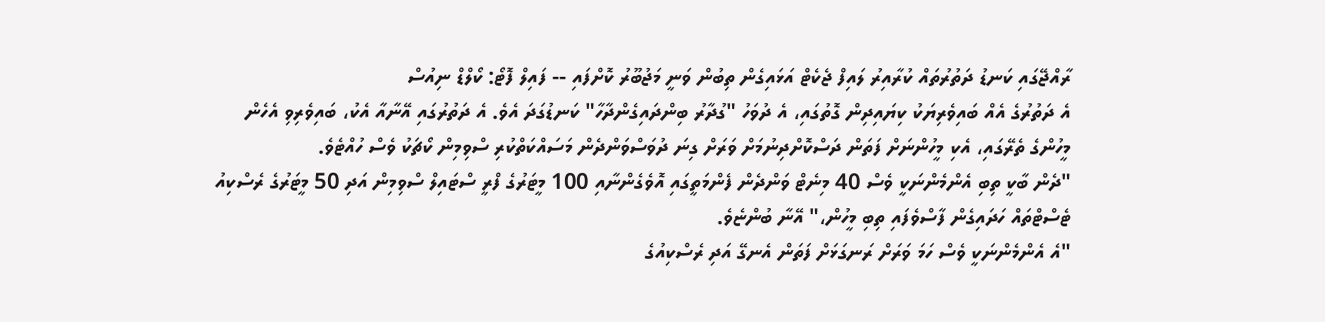ރާއްޖޭގައި ކަނޑު ދަތުރުތައް ކުރާއިރު ލައިފް ޖެކެޓް އަޅައިގެން ތިބުން ވަނީ މަޖުބޫރު ކޮށްފައި -- ފައިލް ފޮޓޯ: ކޯލްޑް ނިއުސް
އެ ދަތުރުގެ އެއް ބައިވެރިޔަކު ކިޔައިދިން ގޮތުގައި، އެ ދުވަހު "ގުދާރު ބިންދައިގެންދާހާ" ކަނޑުގަދަ އެވެ. އެ ދަތުރުގައި އޭނާއާ އެކު، ބައިވެރިވި އެހެން މީހުންގެ ތެރޭގައި، އެކި މީހުންނަށް ފަތަން ދަސްކޮށްދިނުމަށް ވަރަށް ގިނަ ދުވަސްވަންދެން މަސައްކަތްކުރި ސްވިމިން ކޯޗަކު ވެސް ހުއްޓެވެ.
"ދެން ބާކީ ތިބި އެންމެންނަކީ ވެސް 40 މިނެޓް ވަންދެން ފެންމަތީގައި އޮވެގެންނާއި 100 މީޓަރުގެ ފްރީ ސްޓައިލް ސްވިމިން އަދި 50 މީޓަރުގެ ރެސްކިއު ޓެސްޓްތައް ހަދައިގެން ފާސްވެފައި ތިބި މީހުން،" އޭނާ ބުންޏެވެ.
"އެ އެންމެންނަކީ ވެސް ހަމަ ވަރަށް ރަނގަޅަށް ފަތަން އެނގޭ އަދި ރެސްކިއުގެ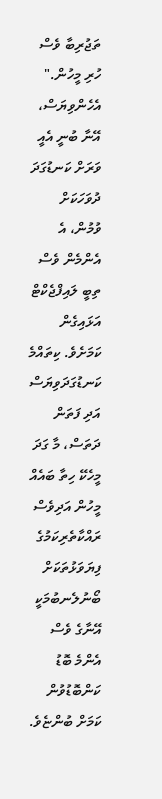ތަޖުރިބާ ވެސް ހުރި މީހުން."
އެހެންވިޔަސް، އޭނާ ބުނީ އެއީ ވަރަށް ކަނޑުގަދަ ދުވަހަކަށް ވުމުން، އެ އެންމެން ވެސް ތިބީ ލައިފްޖެކްޓް އަޅައިގެން ކަމަށެވެ. ކިތައްމެ ކަނޑުގަދަވިޔަސް އަދި ފަތަން ދަތަސް، މާ ގަދަ މީހެކޭ ހިތާ ބައެއް މީހުން އަދިވެސް ރައްކާތެރިކަމުގެ ފިޔަވަޅުތަކަށް ބޯނުލެނބުމަކީ އޭނާގެ ވެސް އެންމެ ބޮޑު ކަންބޮޑުވުން ކަމަށް ބުންޏެވެ.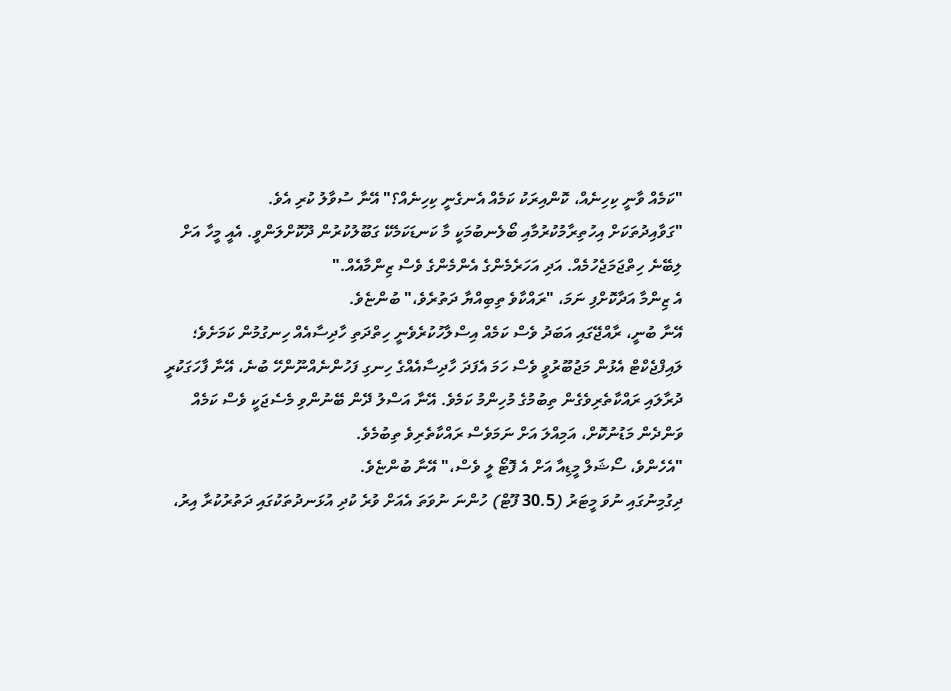"ކަމެއް ވާނީ ކިހިނެއް، ކޮންއިރަކު ކަމެއް އެނގެނީ ކިހިނެއް؟" އޭނާ ސުވާލު ކުރި އެވެ.
"ގަވާއިދުތަކަށް އިހުތިރާމުކުރުމާއި ބޯލެނބުމަކީ މާ ކަނޑަކަމެކޭ ގަބޫލުކުރުން ދޫކޮށްލަންވީ. އެއީ މީހާ އަށް ލިބޭނެ ހިތްޖަމަޖެހުމެއް. އަދި އަހަރެމެންގެ އެންމެންގެ ވެސް ޒިންމާއެއް."
އެ ޒިންމާ އަދާކޮށްފި ނަމަ، "ރައްކާވެ ތިބިއްޔާ ދަތުރެވެ،" ބުންޏެވެ.
އޭނާ ބުނީ، ރާއްޖޭގައި އަބަދު ވެސް ކަމެއް އިސްލާހުކުރެވެނީ ހިތްދަތި ހާދިސާއެއް ހިނގުމުން ކަމަށެވެ؛ ލައިފްޖެކްޓް އެޅުން މަޖުބޫރުވީ ވެސް ހަމަ އެފަދަ ހާދިސާއެއްގެ ހިނގި ފަހުންނެއްނޫންހޭ ބުނެ، އޭނާ ފާހަގަކުރީ ދުރާލައި ރައްކާތެރިވެގެން ތިބުމުގެ މުހިންމު ކަމެވެ. އޭނާ އަސްލު ދޭން ބޭނުންވި މެސެޖަކީ ވެސް ކަމެއް ވަންދެން މަޑުނުކޮށް، އަމިއްލަ އަށް ނަމަވެސް ރައްކާތެރިވެ ތިބުމެވެ.
"އެހެންވެ، ސޯޝަލް މީޑިއާ އަށް އެ ފޮޓޯ ލީ ވެސް،" އޭނާ ބުންޏެވެ.
ދިގުމިނުގައި ނުވަ މީޓަރު (30.5 ފޫޓް) ހުންނަ ނުވަތަ އެއަށް ވުރެ ކުދި އުޅަނދުތަކުގައި ދަތުރުކުރާ އިރު،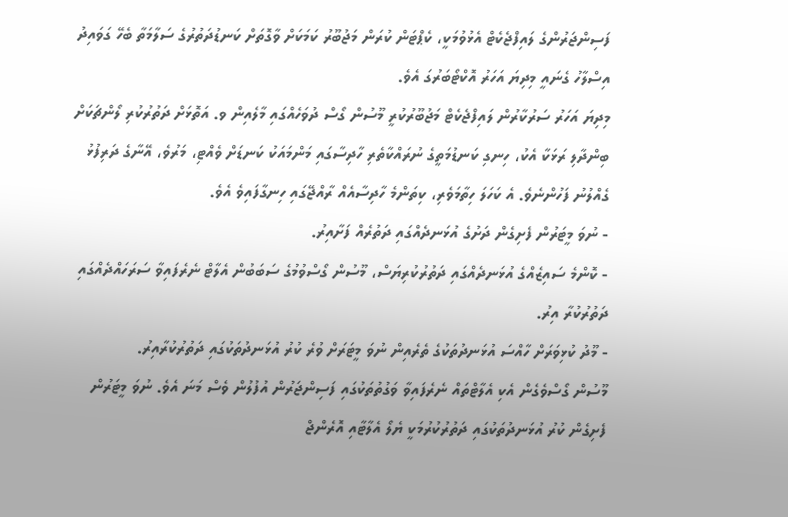ފަސިންޖަރުންގެ ލައިފްޖެކެޓް އެޅުވުމަކީ، ކެޕްޓަން ކުރަން މަޖުބޫރު ކަމަކަށް ވާގޮތަށް ކަނޑުދަތުރުގެ ސަލާމަތާ ބެހޭ ގަވައިދު އިސްލާހު ގެނައީ މިދިޔަ އަހަރު އޮކްޓޯބަރުގަ އެވެ.
މިދިޔަ އަހަރު ސަރުކާރުން ލައިފްޖެކެޓް މަޖުބޫރުކުރީ މޫސުން ގޯސް ދުވަހެއްގައި މާލެއިން ވ. އަތޮޅަށް ދަތުރުކުރި ލޯންޗަކަށް ބިންދާލި ރަޅަކާ އެކު، ހިނގި ކަނޑުމަތީގެ ނުރައްކާތެރި ހާދިސާގައި މަންމައަކު ކަނޑަށް ވެއްޓި، މަރުވެ، އޭނާގެ ދަރިފުޅު ގެއްލުނު ފަހުންނެވެ. އެ ކަހަލަ ހިތާމަވެރި، ކިތަންމެ ހާދިސާއެއް ރާއްޖޭގައި ހިނގާފައިވެ އެވެ.
- ނުވަ މީޓަރުން ފެށިގެން ދަށުގެ އުޅަނދެއްގައި ދަތުރެއް ފަށާއިރު.
- ކޮންމެ ސައިޒެއްގެ އުޅަނދެއްގައި ދަތުރުކުރިޔަސް، މޫސުން ގޯސްވުމުގެ ސަބަބުން އެލާޓް ނެރެފައިވާ ސަރަހައްދެއްގައި ދަތުރުކުރާ އިރު.
- މޫދު ކުޅިވަރަށް ހާއްސަ އުޅަނދުތަކުގެ ތެރެއިން ނުވަ މީޓަރަށް ވުރެ ކުރު އުޅަނދުތަކުގައި ދަތުރުކުރާއިރު.
މޫސުން ގޯސްވެގެން އެކި އެލާޓްތައް ނެރެފައިވާ ވަގުތުތަކުގައި ފަސިންޖަރުން އުފުލުން ވެސް މަނަ އެވެ. ނުވަ މީޓަރުން ފެށިގެން ކުރު އުޅަނދުތަކުގައި ދަތުރުކުރުމަކީ ޔެލޯ އެލާޓާއި އޮރެންޖް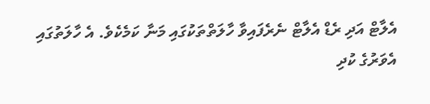އެލާޓް އަދި ރެޑް އެލާޓް ނެރެފައިވާ ހާލަތްތަކުގައި މަނާ ކަމެކެވެ. އެ ހާލަތުގައި އެވަރުގެ ކުދި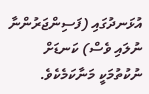އުޅަނދުގައި (ފަސިންޖަރުންނާ ނުލައި ވެސް) ކަނޑަށް ނުކުތުމަކީ މަނާކަމެކެވެ.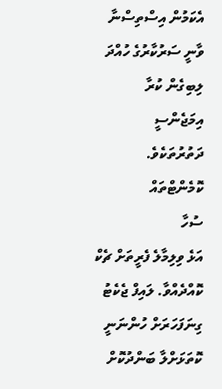އެކަމުން އިސްތިސްނާ ވާނީ ސަރުކާރުގެ ހުއްދަ ލިބިގެން ކުރާ އިމަޖެންސީ ދަތުރުތަކެވެ.
ކޮމެންޓްތައް
ސުހާ
އަޅެ ވިލިމާލެ ފެރީތަށް ޗެކް ކޮއްދެއްވާ. ލައިފް ޖެކެޓު ގިނަފަހަރަށް ހުންނަނީ ކޮތަޅަށްލާ ބަންދުކޮށް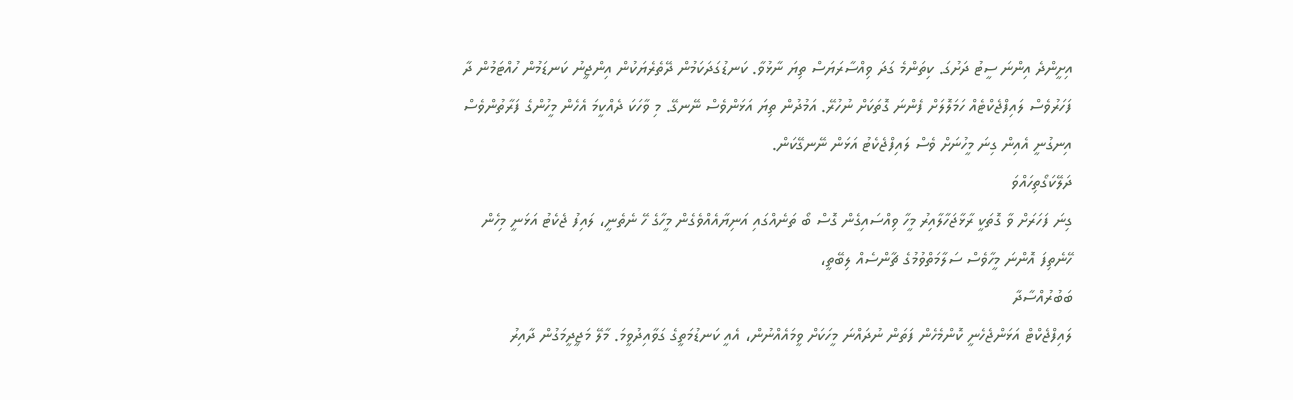އިށީންދެ އިންނަ ސީޓު ދަށުގަ. ކިތަންމެ ގަދަ ވިއްސާރަޔަސް ތިޔަ ނާޅުވާ. ކަނޑުގަދަކަމުން ދޭތެރެޔަކުން އިންޖީނު ކަނޑަމުން ހުއްޓަމުން ދާ ފަހަރުވެސް ލައިފްޖެކްޓެއް ހަމަލޮލަށް ފެންނަ ގޮތަކަށް ނުހުރޭ. އަމުދުން ތިޔަ އަޅަންވެސް ނޭނގޭ. މި ވާހަކަ ދެއްކީމަ އެހެން މީހުންގެ ފަރާތުންވެސް އިނގުނީ އެއިން ގިނަ މީހުނަށް ވެސް ލައިފްޖެކެޓު އަޅަން ނޭނގޭކަން.
ދަލޭކަގޯތިހައްވަ
ގިނަ ފަހަރަށް ވާ ގޮތަކީ ރާޅާޖަހާލާއިރު މީހާ ވިއްސައިގެން ގޮސް ބޯ ތަނެއްގައި އަނިޔާއެއްވެގެން މީހާގެ ހޭ ނެތެނީ، ލައިފު ޖެކެޓު އަޅަނީ މިހެން ހޭނެތިފަ އޮންނަ މީހާވެސް ސަލާމަތްވުމުގެ ޗާންސެއް ލިބޭތީ،
ބަބުރުއްސާދާ
ލައިފްޖެކްޓް އަޅަންޖެހެނީ ކޮންމެހެން ފަތަން ނުދައްނަ މީހަކަށް ވީމައެއްނުން، އެއީ ކަނޑުމަތީގެ ގަވާއިދުވީމަ. މާލޭ މަޖީދީމަގުން ދާއިރު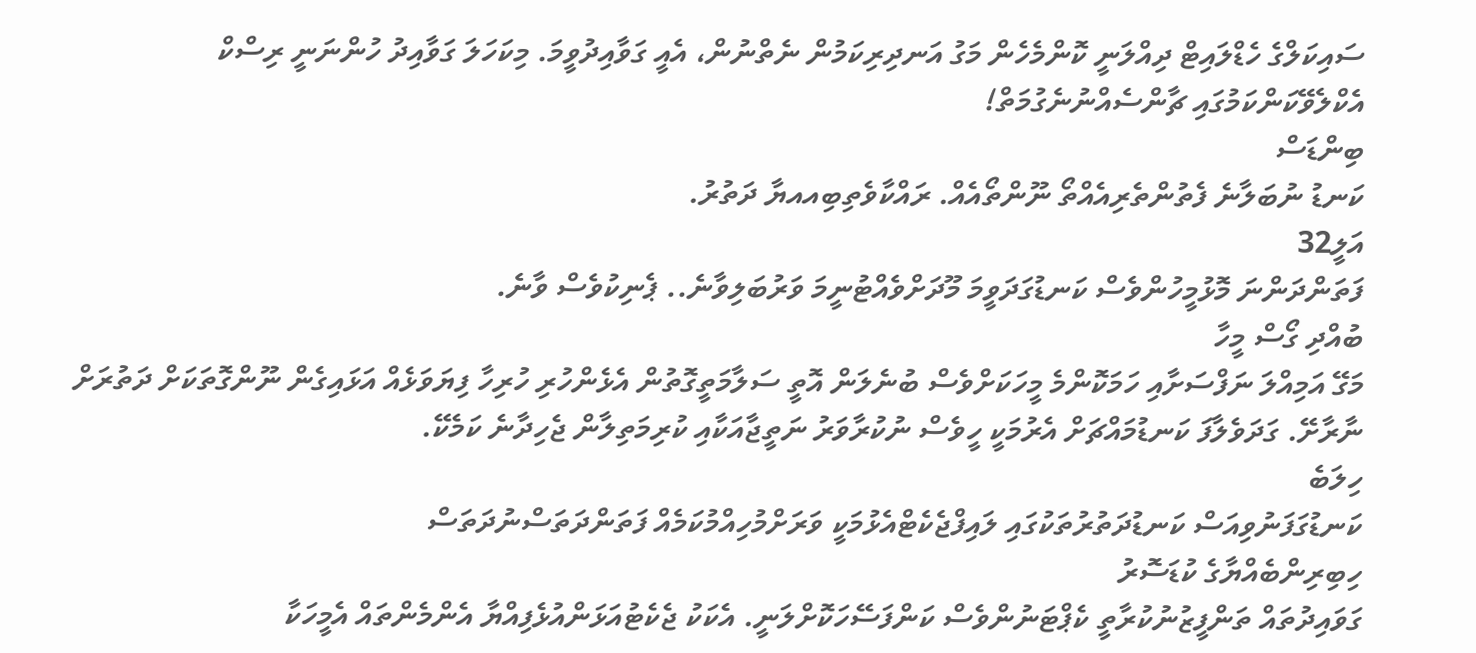ސައިކަލްގެ ހެޑްލައިޓް ދިއްލަނީ ކޮންމެހެން މަގު އަނދިރިކަމުން ނެތްނުން، އެއީ ގަވާއިދުވީމަ. މިކަހަލަ ގަވާއިދު ހުންނަނީ ރިސްކް އެކްލެވޭކަންކަމުގައި ޗާންސެއްނުނެގުމަތް!
ބިންޑަސް
ކަނޑު ނުބަލާނެ ފެތުންތެރިއެއްތޯ ނޫންތޯއެއް. ރައްކާވެތިބިއއޔާ ދަތުރު.
އަލީ32
ފަތަންދަންނަ މޮޅުމީހުންވެސް ކަނޑުގަދަވީމަ މޫދަށްވެއްޓުނީމަ ވަރުބަލިވާނެ.. ޕެނިކުވެސް ވާނެ.
ބުއްދި ގޯސް މީހާ
މަގޭ އަމިއްލަ ނަފްސަށާއި ހަމަކޮންމެ މީހަކަށްވެސް ބުނެލަން އޮތީ ސަލާމަތީގޮތުން އެޅެންހުރި ހުރިހާ ފިޔަވަޅެއް އަޅައިގެން ނޫންގޮތަކަށް ދަތުރަށް ނާރާށޭ. ގަދަވެލާފަ ކަނޑުމައްޗަށް އެރުމަކީ ހީވެސް ނުކުރާވަރު ނަތީޖާއަކާއި ކުރިމަތިލާން ޖެހިދާނެ ކަމެކޭ.
ހިލަބެ
ކަނޑުގަފަނުވިއަސް ކަނޑުދަތުރުތަކުގައި ލައިފްޖެކެޓްއެޅުމަކީ ވަރަށްމުހިއްމުކަމެއް ފަތަންދަތަސްނުދަތަސް
ހިބިރިންބެއްޔާގެ ކުޑަސޮރު
ގަވައިދުތައް ތަންފީޒުނުކުރާތީ ކެޕްޓަނުންވެސް ކަންފަސޭހަކޮށްލަނީ. އެކަކު ޖެކެޓުއަޅަންއުޅެފިއްޔާ އެންމެންތައް އެމީހަކާ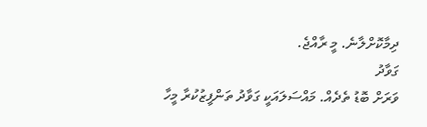ދިމާކޮށްލާނެ. މީ ރާއްޖެ.
ގަވާދު
ވަރަށް ބޮޑު ތެދެއް. މައްސަލައަކީ ގަވާދު ތަންފީޒުކުރާ މީހާ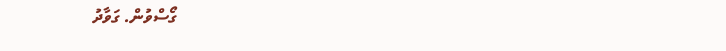ގޯސްވުން. ގަވާދު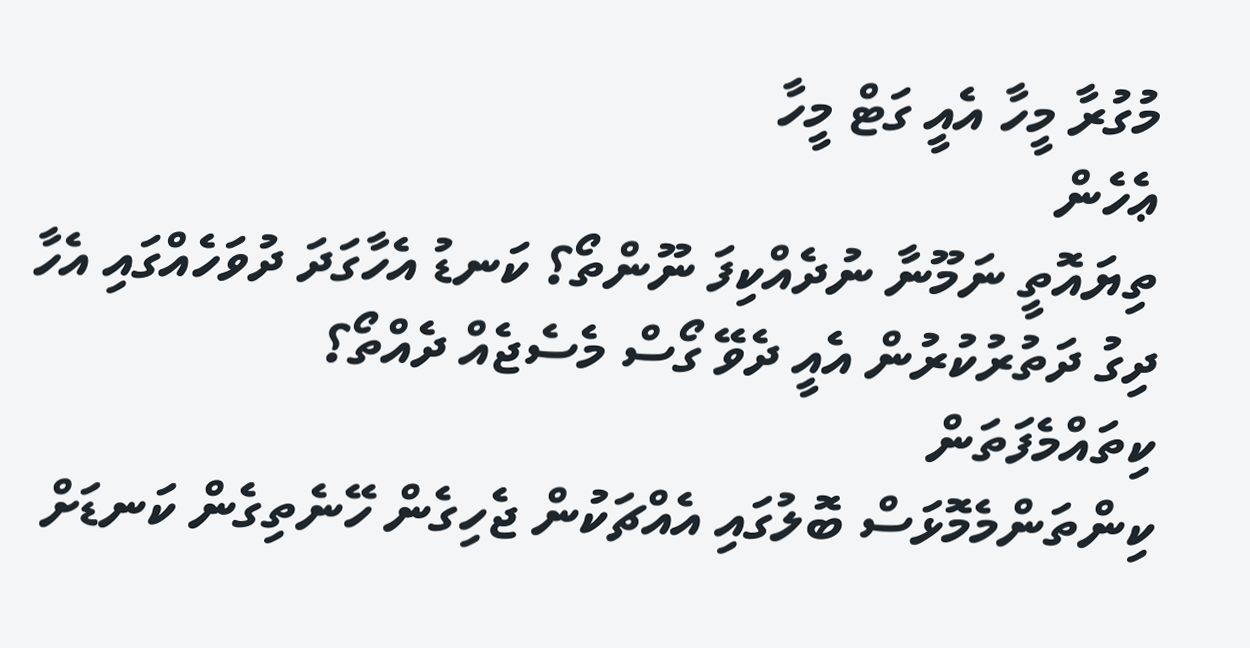މުގުރާ މީހާ އެއީ ގަޓް މީހާ
ޢެހެން
ތިޔައޮތީ ނަމޫނާ ނުދެއްކިފަ ނޫންތޯ؟ ކަނޑު އެހާގަދަ ދުވަހެއްގައި އެހާ ދިގު ދަތުރުކުރުން އެއީ ދެވޭ ގޯސް މެސެޖެއް ދެއްތޯ؟
ކިތައްމެފަތަން
ކިންތަންމެމޮޅަސް ބޮލުގައި އެއްޗަކުން ޖެހިގެން ހޭނެތިގެން ކަނޑަށް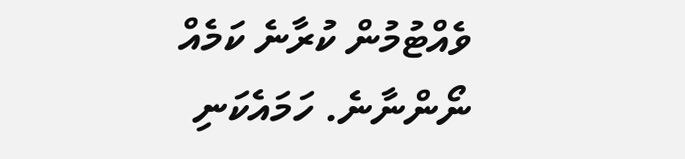ވެއްޓުމުން ކުރާނެ ކަމެއް ނޯންނާނެ. ހަމައެކަނި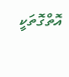އޮތްގޮތަކީ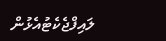ލައިފްޖެކެޓުއެޅުން